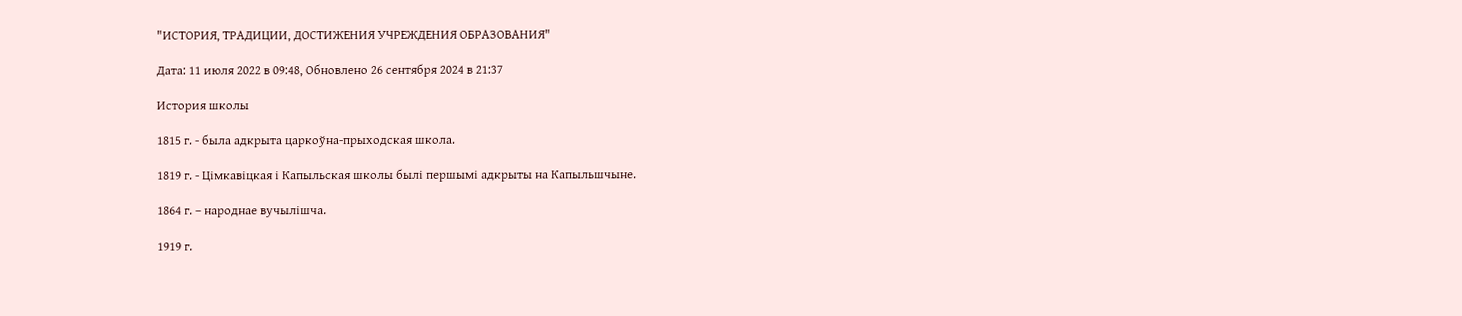"ИСТОРИЯ, ТРАДИЦИИ, ДОСТИЖЕНИЯ УЧРЕЖДЕНИЯ ОБРАЗОВАНИЯ"

Дата: 11 июля 2022 в 09:48, Обновлено 26 сентября 2024 в 21:37

История школы

1815 г. - была адкрыта царкоўна-прыходская школа.

1819 г. - Цімкавіцкая і Капыльская школы былі першымі адкрыты на Капыльшчыне.

1864 г. – народнае вучылішча.

1919 г.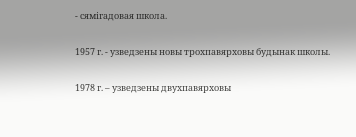- сямігадовая школа.

1957 г. - узведзены новы трохпавярховы будынак школы.

1978 г. – узведзены двухпавярховы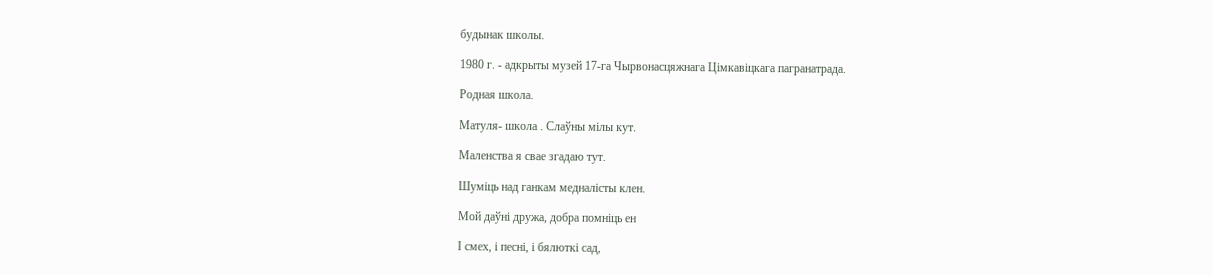будынак школы.

1980 г. - адкрыты музей 17-га Чырвонасцяжнага Цімкавіцкага пагранатрада.

Родная школа.

Матуля- школа . Слаўны мілы кут.

Маленства я свае згадаю тут.

Шуміць над ганкам медналісты клен.

Мой даўні дружа, добра помніць ен

І смех, і песні, і бялюткі сад,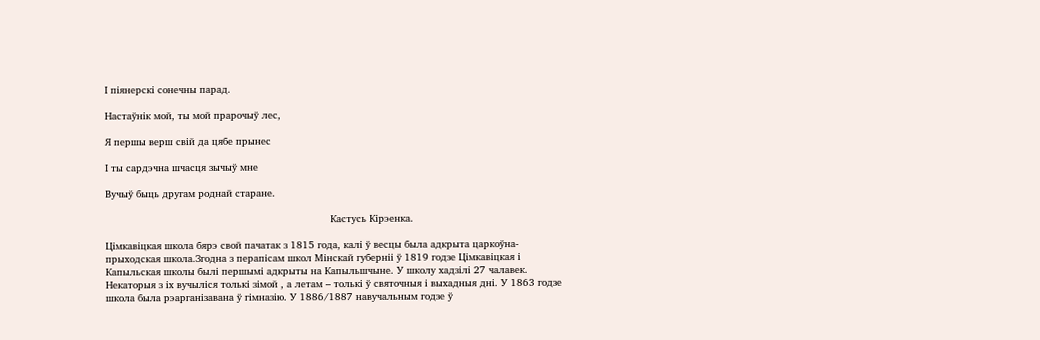І піянерскі сонечны парад.

Настаўнік мой, ты мой прарочыў лес,

Я першы верш свій да цябе прынес

І ты сардэчна шчасця зычыў мне

Вучыў быць другам роднай старане.

                                                                           Кастусь Кірэенка.

Цімкавіцкая школа бярэ свой пачатак з 1815 года, калі ў весцы была адкрыта царкоўна-прыходская школа.Згодна з перапісам школ Мінскай губерніі ў 1819 годзе Цімкавіцкая і Капыльская школы былі першымі адкрыты на Капыльшчыне. У школу хадзілі 27 чалавек. Некаторыя з іх вучыліся толькі зімой , а летам – толькі ў святочныя і выхадныя дні. У 1863 годзе школа была рэарганізавана ў гімназію. У 1886/1887 навучальным годзе ў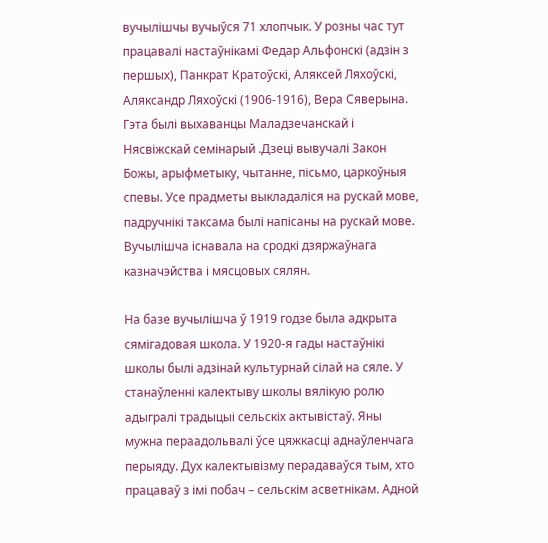вучылішчы вучыўся 71 хлопчык. У розны час тут працавалі настаўнікамі Федар Альфонскі (адзін з першых), Панкрат Кратоўскі, Аляксей Ляхоўскі, Аляксандр Ляхоўскі (1906-1916), Вера Сяверына. Гэта былі выхаванцы Маладзечанскай і Нясвіжскай семінарый .Дзеці вывучалі Закон Божы, арыфметыку, чытанне, пісьмо, царкоўныя спевы. Усе прадметы выкладаліся на рускай мове, падручнікі таксама былі напісаны на рускай мове. Вучылішча існавала на сродкі дзяржаўнага казначэйства і мясцовых сялян.

На базе вучылішча ў 1919 годзе была адкрыта сямігадовая школа. У 1920-я гады настаўнікі школы былі адзінай культурнай сілай на сяле. У станаўленні калектыву школы вялікую ролю адыгралі традыцыі сельскіх актывістаў. Яны мужна пераадольвалі ўсе цяжкасці аднаўленчага перыяду. Дух калектывізму перадаваўся тым, хто працаваў з імі побач – сельскім асветнікам. Адной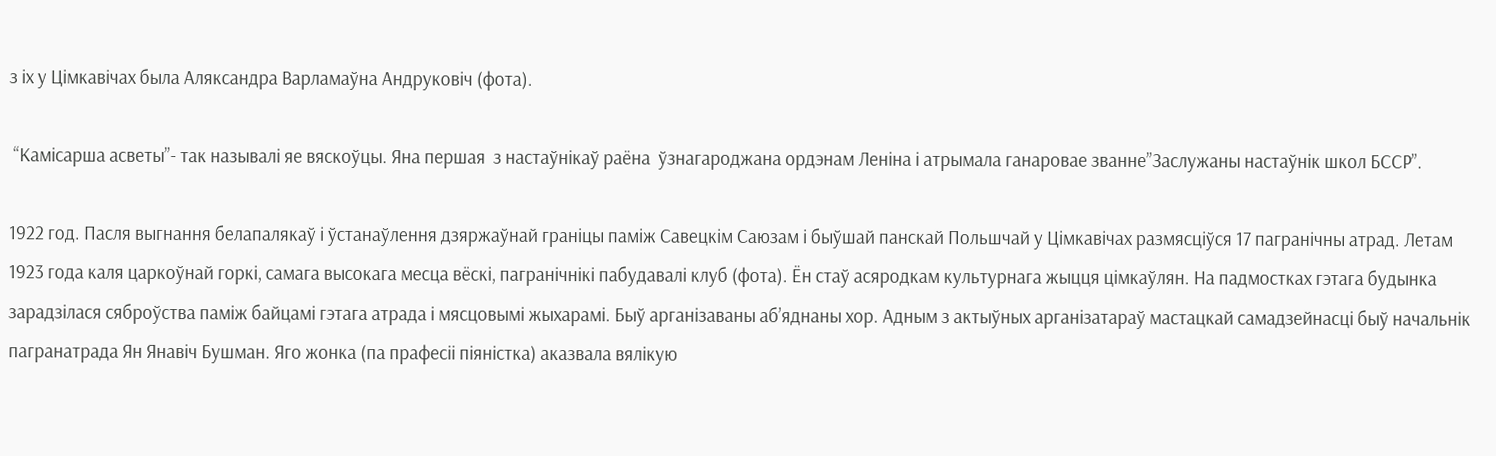з іх у Цімкавічах была Аляксандра Варламаўна Андруковіч (фота).

 “Камісарша асветы”- так называлі яе вяскоўцы. Яна першая  з настаўнікаў раёна  ўзнагароджана ордэнам Леніна і атрымала ганаровае званне”Заслужаны настаўнік школ БССР”.

1922 год. Пасля выгнання белапалякаў і ўстанаўлення дзяржаўнай граніцы паміж Савецкім Саюзам і быўшай панскай Польшчай у Цімкавічах размясціўся 17 пагранічны атрад. Летам 1923 года каля царкоўнай горкі, самага высокага месца вёскі, пагранічнікі пабудавалі клуб (фота). Ён стаў асяродкам культурнага жыцця цімкаўлян. На падмостках гэтага будынка зарадзілася сяброўства паміж байцамі гэтага атрада і мясцовымі жыхарамі. Быў арганізаваны аб’яднаны хор. Адным з актыўных арганізатараў мастацкай самадзейнасці быў начальнік пагранатрада Ян Янавіч Бушман. Яго жонка (па прафесіі піяністка) аказвала вялікую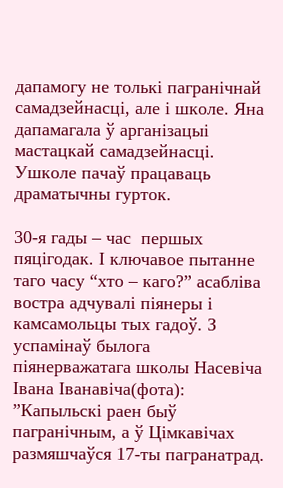дапамогу не толькі пагранічнай самадзейнасці, але і школе. Яна дапамагала ў арганізацыі мастацкай самадзейнасці. Ушколе пачаў працаваць драматычны гурток.

30-я гады – час  першых пяцігодак. І ключавое пытанне таго часу “хто – каго?” асабліва востра адчувалі піянеры і камсамольцы тых гадоў. З успамінаў былога піянерважатага школы Насевіча Івана Іванавіча(фота): ”Капыльскі раен быў пагранічным, а ў Цімкавічах размяшчаўся 17-ты пагранатрад.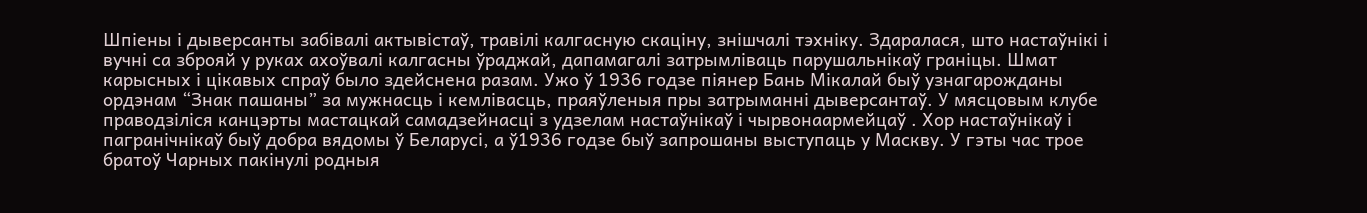Шпіены і дыверсанты забівалі актывістаў, травілі калгасную скаціну, знішчалі тэхніку. Здаралася, што настаўнікі і вучні са зброяй у руках ахоўвалі калгасны ўраджай, дапамагалі затрымліваць парушальнікаў граніцы. Шмат карысных і цікавых спраў было здейснена разам. Ужо ў 1936 годзе піянер Бань Мікалай быў узнагарожданы ордэнам “Знак пашаны” за мужнасць і кемлівасць, праяўленыя пры затрыманні дыверсантаў. У мясцовым клубе праводзіліся канцэрты мастацкай самадзейнасці з удзелам настаўнікаў і чырвонаармейцаў . Хор настаўнікаў і пагранічнікаў быў добра вядомы ў Беларусі, а ў1936 годзе быў запрошаны выступаць у Маскву. У гэты час трое братоў Чарных пакінулі родныя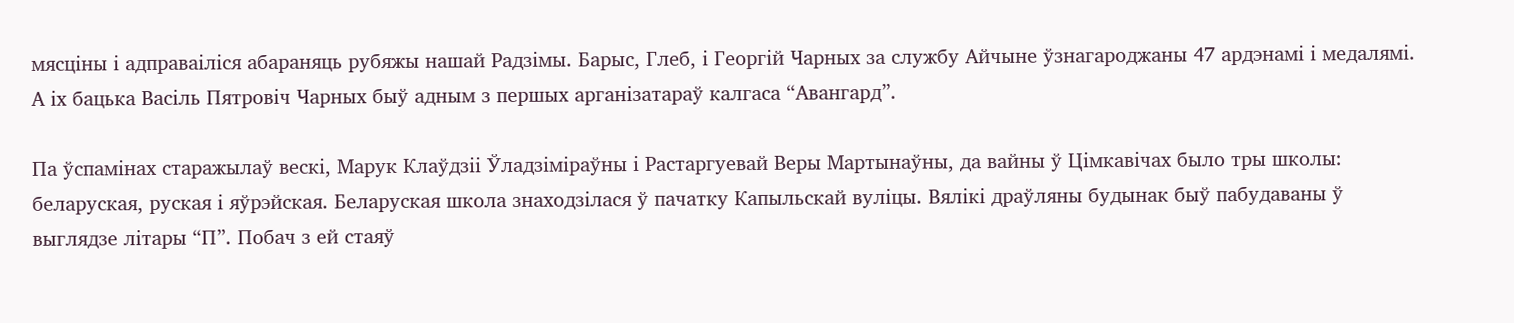мясціны і адправаіліся абараняць рубяжы нашай Радзімы. Барыс, Глеб, і Георгій Чарных за службу Айчыне ўзнагароджаны 47 ардэнамі і медалямі. А іх бацька Васіль Пятровіч Чарных быў адным з першых арганізатараў калгаса “Авангард”.

Па ўспамінах старажылаў вескі, Марук Клаўдзіі Ўладзіміраўны і Растаргуевай Веры Мартынаўны, да вайны ў Цімкавічах было тры школы: беларуская, руская і яўрэйская. Беларуская школа знаходзілася ў пачатку Капыльскай вуліцы. Вялікі драўляны будынак быў пабудаваны ў выглядзе літары “П”. Побач з ей стаяў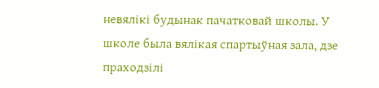невялікі будынак пачатковай школы. У школе была вялікая спартыўная зала, дзе праходзілі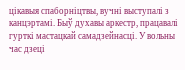цікавыя спаборніцтвы, вучні выступалі з канцэртамі. Быў духавы аркестр, працавалі гурткі мастацкай самадзейнасці. У вольны час дзеці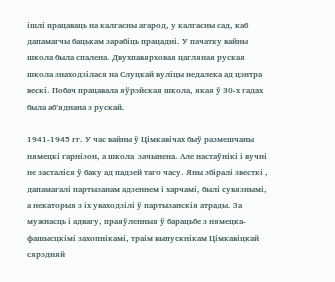ішлі працаваць на калгасны агарод, у калгасны сад, каб дапамагчы бацькам зарабіць працадні. У пачатку вайны школа была спалена. Двухпавярховая цагляная руская школа знаходзілася на Слуцкай вуліцы недалека ад цэнтра вескі. Побач працавала яўрэйская школа, якая ў 30-х гадах была аб’яднана з рускай.

1941-1945 гг. У час вайны ў Цімкавічах быў размешчаны нямецкі гарнізон, а школа  зачынена. Але настаўнікі і вучні не засталіся ў баку ад падзей таго часу. Яны збіралі звесткі , дапамагалі партызанам адзеннем і харчамі, былі сувязнымі, а некаторыя з іх уваходзілі ў партызанскія атрады. За мужнасць і адвагу, праяўленныя ў барацьбе з нямецка-фашысцкімі захопнікамі, траім выпускнікам Цімкавіцкай сярэдняй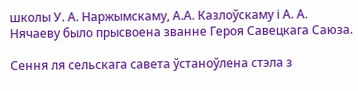школы У. А. Наржымскаму, А.А. Казлоўскаму і А. А. Нячаеву было прысвоена званне Героя Савецкага Саюза.

Сення ля сельскага савета ўстаноўлена стэла з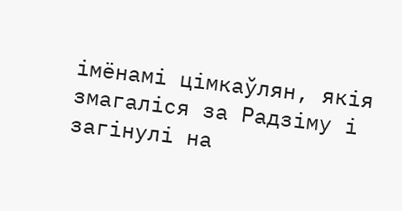імёнамі цімкаўлян, якія змагаліся за Радзіму і загінулі на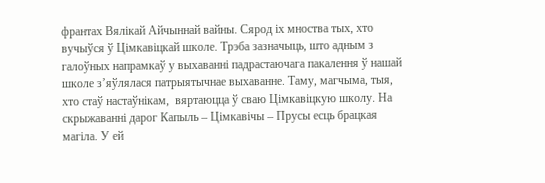франтах Вялікай Айчыннай вайны. Сярод іх мноства тых, хто вучыўся ў Цімкавіцкай школе. Трэба зазначыць, што адным з галоўных напрамкаў у выхаванні падрастаючага пакалення ў нашай школе з’яўлялася патрыятычнае выхаванне. Таму, магчыма, тыя, хто стаў настаўнікам,  вяртаюцца ў сваю Цімкавіцкую школу. На скрыжаванні дарог Капыль – Цімкавічы – Прусы есць брацкая магіла. У ей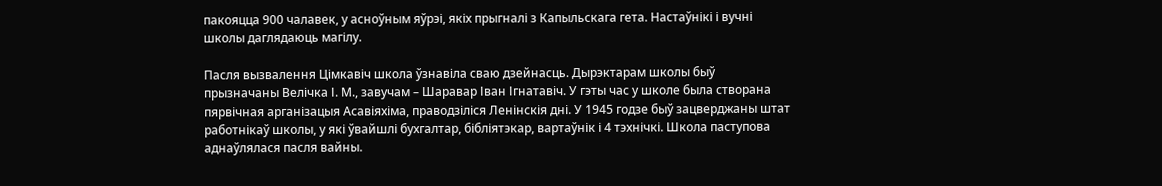пакояцца 900 чалавек, у асноўным яўрэі, якіх прыгналі з Капыльскага гета. Настаўнікі і вучні школы даглядаюць магілу.

Пасля вызвалення Цімкавіч школа ўзнавіла сваю дзейнасць. Дырэктарам школы быў прызначаны Велічка І. М., завучам – Шаравар Іван Ігнатавіч. У гэты час у школе была створана пярвічная арганізацыя Асавіяхіма, праводзіліся Ленінскія дні. У 1945 годзе быў зацверджаны штат работнікаў школы, у які ўвайшлі бухгалтар, бібліятэкар, вартаўнік і 4 тэхнічкі. Школа паступова аднаўлялася пасля вайны.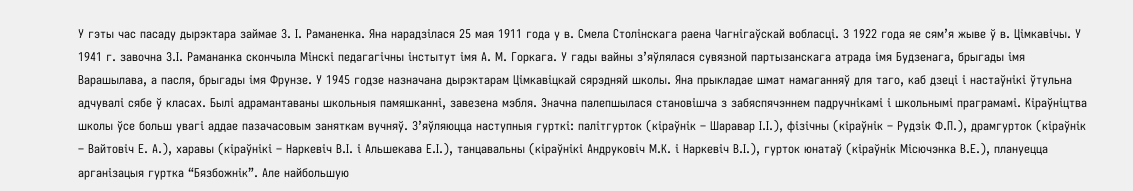У гэты час пасаду дырэктара займае З. І. Раманенка. Яна нарадзілася 25 мая 1911 года у в. Смела Столінскага раена Чагнігаўскай вобласці. З 1922 года яе сям’я жыве ў в. Цімкавічы. У 1941 г. завочна З.І. Рамананка скончыла Мінскі педагагічны інстытут імя А. М. Горкага. У гады вайны з’яўлялася сувязной партызанскага атрада імя Будзенага, брыгады імя Варашылава, а пасля, брыгады імя Фрунзе. У 1945 годзе назначана дырэктарам Цімкавіцкай сярэдняй школы. Яна прыкладае шмат намаганняў для таго, каб дзеці і настаўнікі ўтульна адчувалі сябе ў класах. Былі адрамантаваны школьныя памяшканні, завезена мэбля. Значна палепшылася становішча з забяспячэннем падручнікамі і школьнымі праграмамі. Кіраўніцтва школы ўсе больш увагі аддае пазачасовым заняткам вучняў. З’яўляюцца наступныя гурткі: палітгурток (кіраўнік – Шаравар І.І.), фізічны (кіраўнік – Рудзік Ф.П.), драмгурток (кіраўнік – Вайтовіч Е. А.), харавы (кіраўнікі – Наркевіч В.І. і Альшекава Е.І.), танцавальны (кіраўнікі Андруковіч М.К. і Наркевіч В.І.), гурток юнатаў (кіраўнік Місючэнка В.Е.), плануецца арганізацыя гуртка “Бязбожнік”. Але найбольшую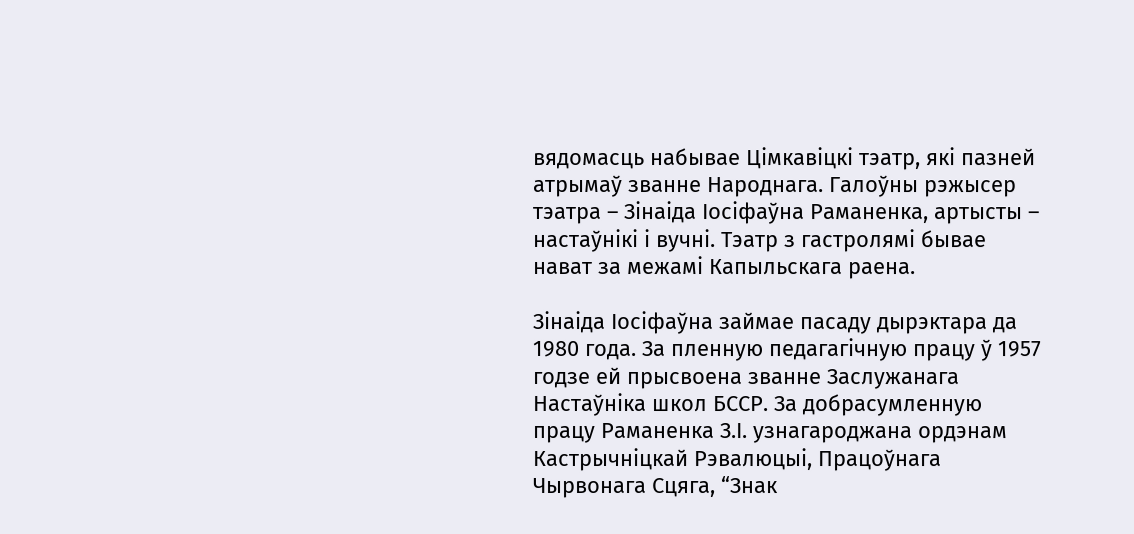вядомасць набывае Цімкавіцкі тэатр, які пазней атрымаў званне Народнага. Галоўны рэжысер тэатра – Зінаіда Іосіфаўна Раманенка, артысты – настаўнікі і вучні. Тэатр з гастролямі бывае нават за межамі Капыльскага раена.

Зінаіда Іосіфаўна займае пасаду дырэктара да 1980 года. За пленную педагагічную працу ў 1957 годзе ей прысвоена званне Заслужанага Настаўніка школ БССР. За добрасумленную працу Раманенка З.І. узнагароджана ордэнам Кастрычніцкай Рэвалюцыі, Працоўнага Чырвонага Сцяга, “Знак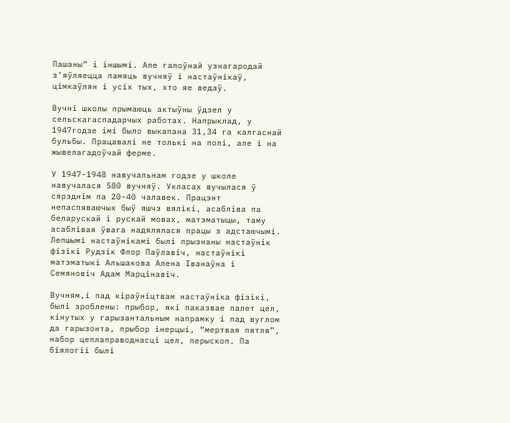Пашаны” і іншымі. Але галоўнай узнагародай з’яўляецца памяць вучняў і настаўнікаў, цімкаўлян і усіх тых, хто яе ведаў.

Вучні школы прымаюць актыўны ўдзел у сельскагаспадарчых работах. Напрыклад, у 1947годзе імі было выкапана 31,34 га калгаснай бульбы. Працавалі не толькі на полі, але і на жывелагадоўчай ферме.

У 1947-1948 навучальнам годзе у школе навучалася 580 вучняў. Укласах вучылася ў сярэднім па 20-40 чалавек. Працэнт непаспяваючых быў яшчэ вялікі, асабліва па беларускай і рускай мовах, матэматыцы, таму асаблівая ўвага надялялася працы з адстаючымі. Лепшымі настаўнікамі былі прызнаны настаўнік фізікі Рудзік Флор Паўлавіч, настаўнікі матэматыкі Альшакова Алена Іванаўна і Семяновіч Адам Марцінавіч.

Вучням,і пад кіраўніцтвам настаўніка фізікі, былі зроблены: прыбор, які паказвае палет цел, кінутых у гарызантальным напрамку і пад вуглом да гарызонта, прыбор інерцыі, “мертвая пятля”, набор цеплаправоднасці цел, перыскоп. Па біялогіі былі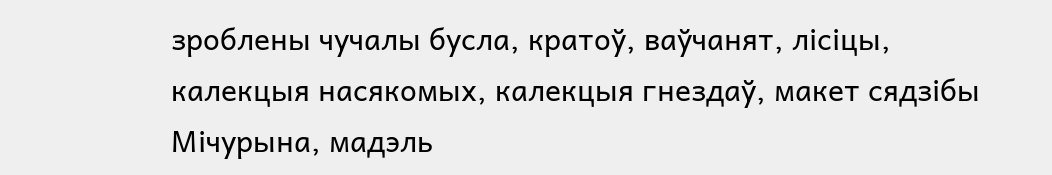зроблены чучалы бусла, кратоў, ваўчанят, лісіцы, калекцыя насякомых, калекцыя гнездаў, макет сядзібы Мічурына, мадэль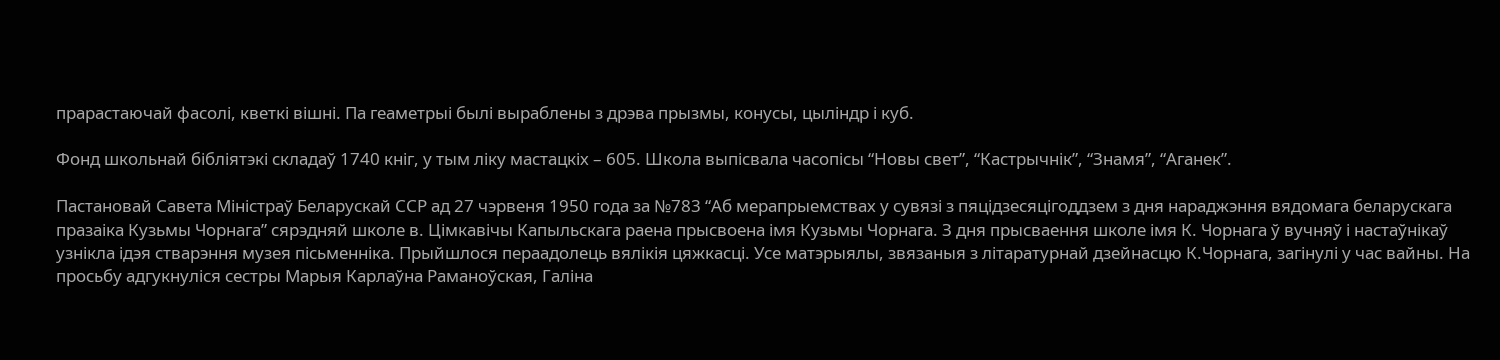прарастаючай фасолі, кветкі вішні. Па геаметрыі былі выраблены з дрэва прызмы, конусы, цыліндр і куб.

Фонд школьнай бібліятэкі складаў 1740 кніг, у тым ліку мастацкіх – 605. Школа выпісвала часопісы “Новы свет”, “Кастрычнік”, “Знамя”, “Аганек”.

Пастановай Савета Міністраў Беларускай ССР ад 27 чэрвеня 1950 года за №783 “Аб мерапрыемствах у сувязі з пяцідзесяцігоддзем з дня нараджэння вядомага беларускага празаіка Кузьмы Чорнага” сярэдняй школе в. Цімкавічы Капыльскага раена прысвоена імя Кузьмы Чорнага. З дня прысваення школе імя К. Чорнага ў вучняў і настаўнікаў узнікла ідэя стварэння музея пісьменніка. Прыйшлося пераадолець вялікія цяжкасці. Усе матэрыялы, звязаныя з літаратурнай дзейнасцю К.Чорнага, загінулі у час вайны. На просьбу адгукнуліся сестры Марыя Карлаўна Раманоўская, Галіна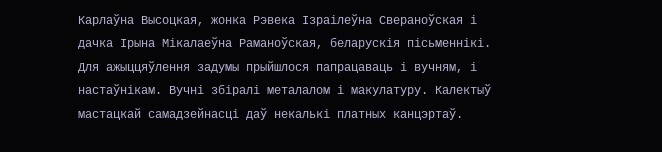Карлаўна Высоцкая, жонка Рэвека Ізраілеўна Свераноўская і дачка Ірына Мікалаеўна Раманоўская, беларускія пісьменнікі. Для ажыццяўлення задумы прыйшлося папрацаваць і вучням, і настаўнікам. Вучні збіралі металалом і макулатуру. Калектыў мастацкай самадзейнасці даў некалькі платных канцэртаў.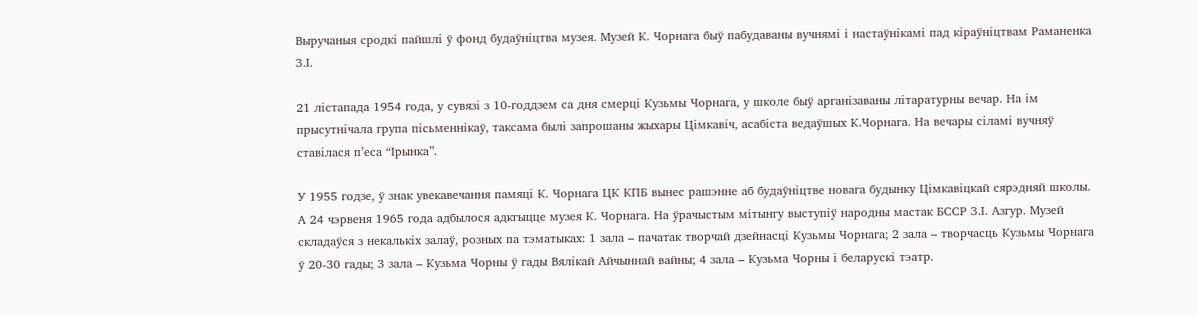Выручаныя сродкі пайшлі ў фонд будаўніцтва музея. Музей К. Чорнага быў пабудаваны вучнямі і настаўнікамі пад кіраўніцтвам Раманенка З.І.

21 лістапада 1954 года, у сувязі з 10-годдзем са дня смерці Кузьмы Чорнага, у школе быў арганізаваны літаратурны вечар. На ім прысутнічала група пісьменнікаў, таксама былі запрошаны жыхары Цімкавіч, асабіста ведаўшых К.Чорнага. На вечары сіламі вучняў ставілася п’еса “Ірынка”.

У 1955 годзе, ў знак увекавечання памяці К. Чорнага ЦК КПБ вынес рашэнне аб будаўніцтве новага будынку Цімкавіцкай сярэдняй школы. А 24 чэрвеня 1965 года адбылося адкгыцце музея К. Чорнага. На ўрачыстым мітынгу выступіў народны мастак БССР З.І. Азгур. Музей складаўся з некалькіх залаў, розных па тэматыках: 1 зала – пачатак творчай дзейнасці Кузьмы Чорнага; 2 зала – творчасць Кузьмы Чорнага ў 20-30 гады; 3 зала – Кузьма Чорны ў гады Вялікай Айчыннай вайны; 4 зала – Кузьма Чорны і беларускі тэатр.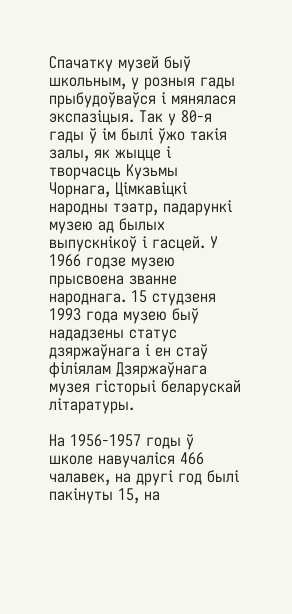Спачатку музей быў школьным, у розныя гады прыбудоўваўся і мянялася экспазіцыя. Так у 80-я гады ў ім былі ўжо такія залы, як жыцце і творчасць Кузьмы Чорнага, Цімкавіцкі народны тэатр, падарункі музею ад былых выпускнікоў і гасцей. У 1966 годзе музею прысвоена званне народнага. 15 студзеня 1993 года музею быў нададзены статус дзяржаўнага і ен стаў філіялам Дзяржаўнага музея гісторыі беларускай літаратуры.

На 1956-1957 годы ў школе навучаліся 466 чалавек, на другі год былі пакінуты 15, на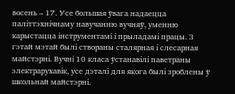восень – 17. Усе большая ўвага надаецца паліттэхнічнаму навучанню вучняў, уменню карыстацца інструментамі і прыладамі працы. З гэтай мэтай былі створаны сталярная і слесарная майстэрні. Вучні 10 класа ўстанавілі паветраны электрарухавік, усе дэталі для якога былі зроблены ў школьнай майстэрні.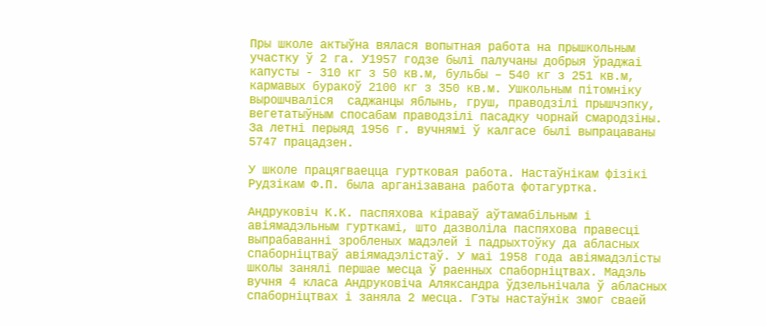Пры школе актыўна вялася вопытная работа на прышкольным участку ў 2 га. У1957 годзе былі палучаны добрыя ўраджаі капусты - 310 кг з 50 кв.м, бульбы – 540 кг з 251 кв.м, кармавых буракоў 2100 кг з 350 кв.м. Ушкольным пітомніку вырошчваліся  саджанцы яблынь, груш, праводзілі прышчэпку, вегетатыўным спосабам праводзілі пасадку чорнай смародзіны. За летні перыяд 1956 г. вучнямі ў калгасе былі выпрацаваны 5747 працадзен.

У школе працягваецца гуртковая работа. Настаўнікам фізікі Рудзікам Ф.П. была арганізавана работа фотагуртка.

Андруковіч К.К. паспяхова кіраваў аўтамабільным і авіямадэльным гурткамі, што дазволіла паспяхова правесці выпрабаванні зробленых мадэлей і падрыхтоўку да абласных спаборніцтваў авіямадэлістаў. У маі 1958 года авіямадэлісты школы занялі першае месца ў раенных спаборніцтвах. Мадэль вучня 4 класа Андруковіча Аляксандра ўдзельнічала ў абласных спаборніцтвах і заняла 2 месца. Гэты настаўнік змог сваей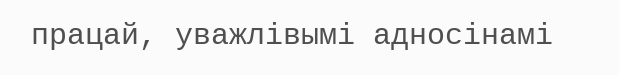працай, уважлівымі адносінамі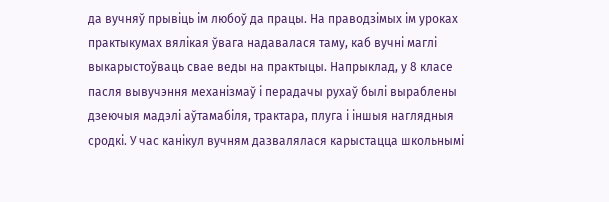да вучняў прывіць ім любоў да працы. На праводзімых ім уроках практыкумах вялікая ўвага надавалася таму, каб вучні маглі выкарыстоўваць свае веды на практыцы. Напрыклад, у 8 класе пасля вывучэння механізмаў і перадачы рухаў былі выраблены дзеючыя мадэлі аўтамабіля, трактара, плуга і іншыя наглядныя сродкі. У час канікул вучням дазвалялася карыстацца школьнымі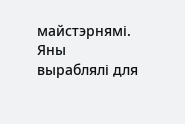майстэрнямі. Яны выраблялі для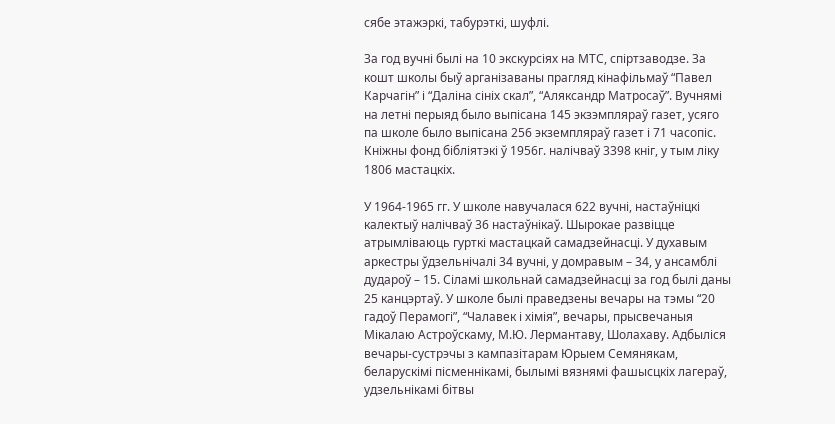сябе этажэркі, табурэткі, шуфлі.

За год вучні былі на 10 экскурсіях на МТС, спіртзаводзе. За кошт школы быў арганізаваны прагляд кінафільмаў “Павел Карчагін” і “Даліна сініх скал”, “Аляксандр Матросаў”. Вучнямі на летні перыяд было выпісана 145 экзэмпляраў газет, усяго па школе было выпісана 256 экземпляраў газет і 71 часопіс. Кніжны фонд бібліятэкі ў 1956г. налічваў 3398 кніг, у тым ліку 1806 мастацкіх.

У 1964-1965 гг. У школе навучалася 622 вучні, настаўніцкі калектыў налічваў 36 настаўнікаў. Шырокае развіцце атрымліваюць гурткі мастацкай самадзейнасці. У духавым аркестры ўдзельнічалі 34 вучні, у домравым – 34, у ансамблі дудароў – 15. Сіламі школьнай самадзейнасці за год былі даны 25 канцэртаў. У школе былі праведзены вечары на тэмы “20 гадоў Перамогі”, “Чалавек і хімія”, вечары, прысвечаныя Мікалаю Астроўскаму, М.Ю. Лермантаву, Шолахаву. Адбыліся вечары-сустрэчы з кампазітарам Юрыем Семянякам, беларускімі пісменнікамі, былымі вязнямі фашысцкіх лагераў, удзельнікамі бітвы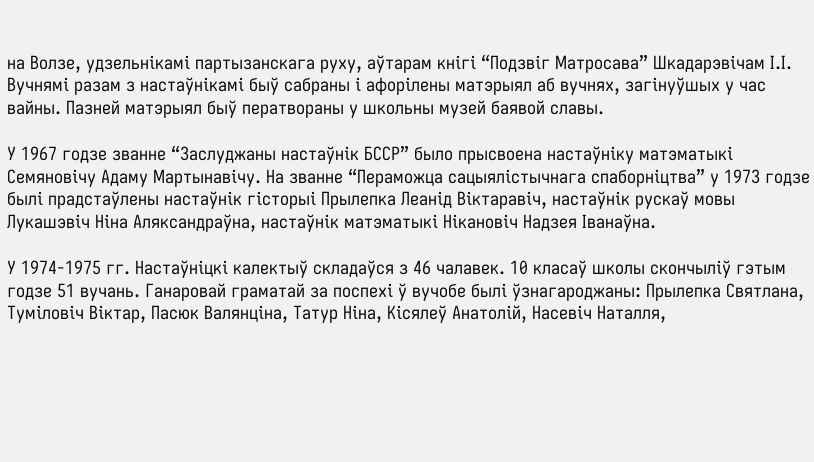на Волзе, удзельнікамі партызанскага руху, аўтарам кнігі “Подзвіг Матросава” Шкадарэвічам І.І. Вучнямі разам з настаўнікамі быў сабраны і афорілены матэрыял аб вучнях, загінуўшых у час вайны. Пазней матэрыял быў ператвораны у школьны музей баявой славы.

У 1967 годзе званне “Заслуджаны настаўнік БССР” было прысвоена настаўніку матэматыкі Семяновічу Адаму Мартынавічу. На званне “Пераможца сацыялістычнага спаборніцтва” у 1973 годзе былі прадстаўлены настаўнік гісторыі Прылепка Леанід Віктаравіч, настаўнік рускаў мовы Лукашэвіч Ніна Аляксандраўна, настаўнік матэматыкі Нікановіч Надзея Іванаўна.

У 1974-1975 гг. Настаўніцкі калектыў складаўся з 46 чалавек. 10 класаў школы скончыліў гэтым годзе 51 вучань. Ганаровай граматай за поспехі ў вучобе былі ўзнагароджаны: Прылепка Святлана, Туміловіч Віктар, Пасюк Валянціна, Татур Ніна, Кісялеў Анатолій, Насевіч Наталля,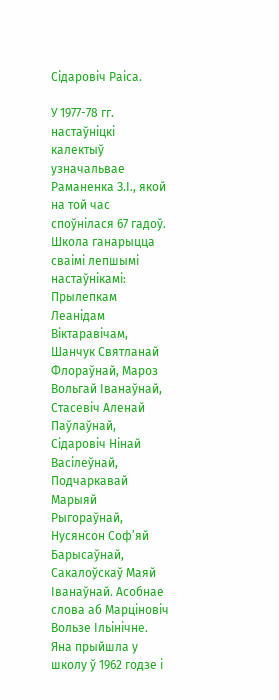Сідаровіч Раіса.

У 1977-78 гг. настаўніцкі калектыў узначальвае Раманенка З.І., якой на той час споўнілася 67 гадоў. Школа ганарыцца сваімі лепшымі настаўнікамі: Прылепкам Леанідам Віктаравічам, Шанчук Святланай Флораўнай, Мароз Вольгай Іванаўнай, Стасевіч Аленай Паўлаўнай, Сідаровіч Нінай Васілеўнай, Подчаркавай Марыяй Рыгораўнай, Нусянсон Соф’яй Барысаўнай, Сакалоўскаў Маяй Іванаўнай. Асобнае слова аб Марціновіч Вользе Ільінічне. Яна прыйшла у школу ў 1962 годзе і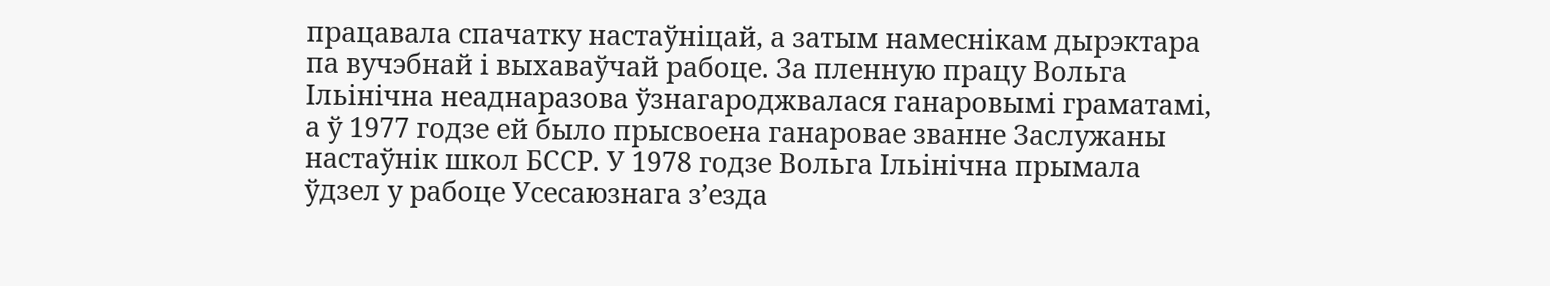працавала спачатку настаўніцай, а затым намеснікам дырэктара па вучэбнай і выхаваўчай рабоце. За пленную працу Вольга Ільінічна неаднаразова ўзнагароджвалася ганаровымі граматамі, а ў 1977 годзе ей было прысвоена ганаровае званне Заслужаны настаўнік школ БССР. У 1978 годзе Вольга Ільінічна прымала ўдзел у рабоце Усесаюзнага з’езда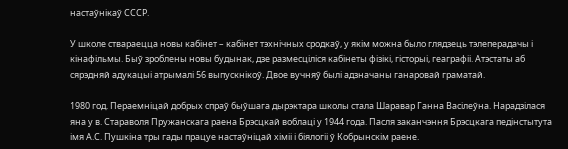настаўнікаў СССР.

У школе ствараецца новы кабінет – кабінет тэхнічных сродкаў, у якім можна было глядзець тэлеперадачы і кінафільмы. Быў зроблены новы будынак, дзе размесціліся кабінеты фізікі, гісторыі, геаграфіі. Атэстаты аб сярэдняй адукацыі атрымалі 56 выпускнікоў. Двое вучняў былі адзначаны ганаровай граматай.

1980 год. Пераемніцай добрых спраў быўшага дырэктара школы стала Шаравар Ганна Васілеўна. Нарадзілася яна у в. Стараволя Пружанскага раена Брэсцкай воблаці у 1944 года. Пасля заканчэння Брэсцкага педінстытута імя А.С. Пушкіна тры гады працуе настаўніцай хіміі і біялогіі ў Кобрынскім раене.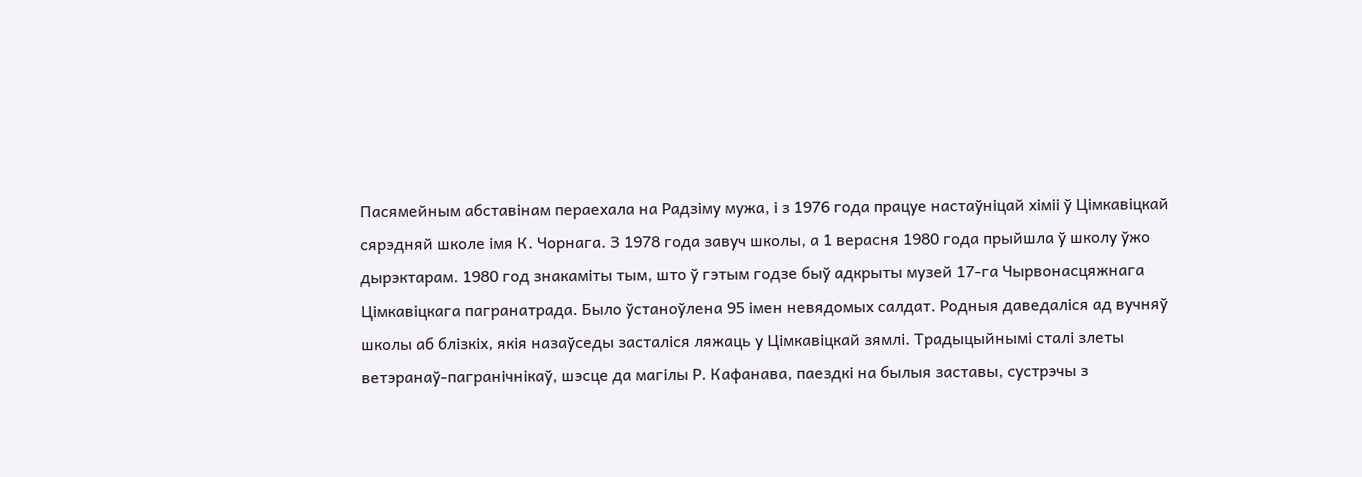Пасямейным абставінам пераехала на Радзіму мужа, і з 1976 года працуе настаўніцай хіміі ў Цімкавіцкай сярэдняй школе імя К. Чорнага. З 1978 года завуч школы, а 1 верасня 1980 года прыйшла ў школу ўжо дырэктарам. 1980 год знакаміты тым, што ў гэтым годзе быў адкрыты музей 17-га Чырвонасцяжнага Цімкавіцкага пагранатрада. Было ўстаноўлена 95 імен невядомых салдат. Родныя даведаліся ад вучняў школы аб блізкіх, якія назаўседы засталіся ляжаць у Цімкавіцкай зямлі. Традыцыйнымі сталі злеты ветэранаў-пагранічнікаў, шэсце да магілы Р. Кафанава, паездкі на былыя заставы, сустрэчы з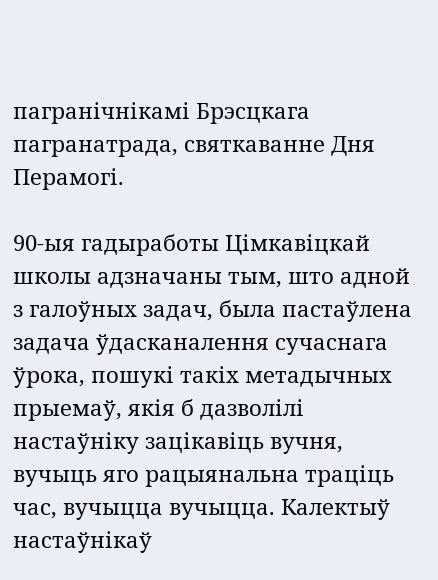пагранічнікамі Брэсцкага пагранатрада, святкаванне Дня Перамогі.

90-ыя гадыработы Цімкавіцкай школы адзначаны тым, што адной з галоўных задач, была пастаўлена задача ўдасканалення сучаснага ўрока, пошукі такіх метадычных прыемаў, якія б дазволілі настаўніку зацікавіць вучня, вучыць яго рацыянальна траціць час, вучыцца вучыцца. Калектыў настаўнікаў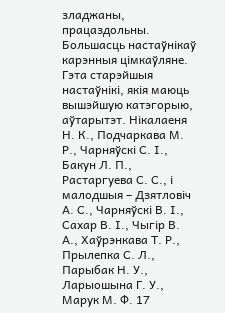зладжаны, працаздольны. Большасць настаўнікаў карэнныя цімкаўляне. Гэта старэйшыя настаўнікі, якія маюць вышэйшую катэгорыю, аўтарытэт. Нікалаеня Н. К., Подчаркава М. Р., Чарняўскі С. І., Бакун Л. П., Растаргуева С. С., і малодшыя – Дзятловіч А. С., Чарняўскі В. І., Сахар В. І., Чыгір В. А., Хаўрэнкава Т. Р., Прылепка С. Л., Парыбак Н. У., Ларыошына Г. У., Марук М. Ф. 17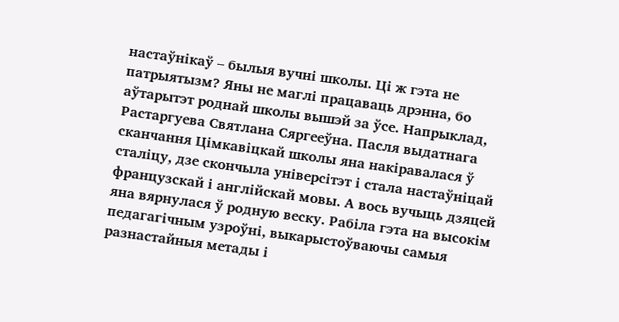настаўнікаў – былыя вучні школы. Ці ж гэта не патрыятызм? Яны не маглі працаваць дрэнна, бо аўтарытэт роднай школы вышэй за ўсе. Напрыклад, Растаргуева Святлана Сяргееўна. Пасля выдатнага сканчання Цімкавіцкай школы яна накіравалася ў сталіцу, дзе скончыла універсітэт і стала настаўніцай французскай і англійскай мовы. А вось вучыць дзяцей яна вярнулася ў родную веску. Рабіла гэта на высокім педагагічным узроўні, выкарыстоўваючы самыя разнастайныя метады і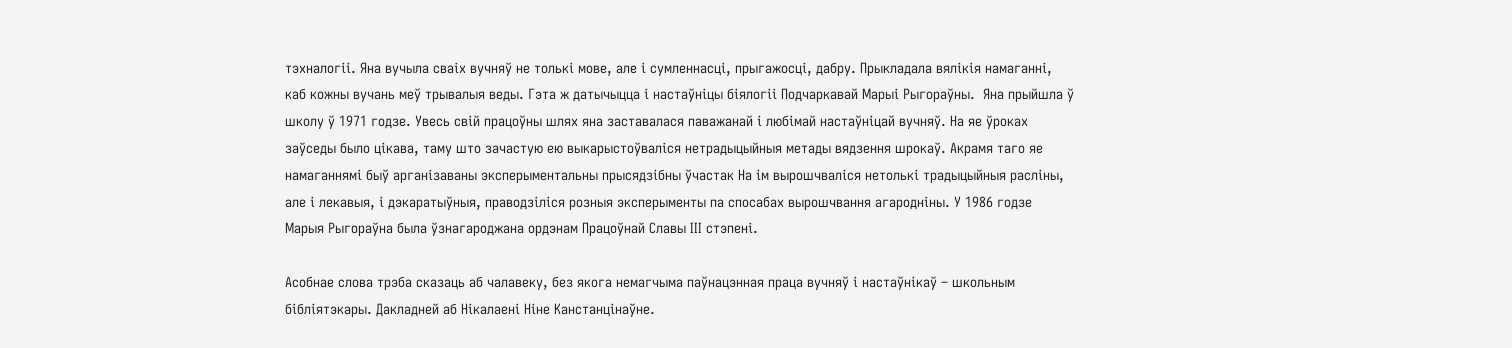тэхналогіі. Яна вучыла сваіх вучняў не толькі мове, але і сумленнасці, прыгажосці, дабру. Прыкладала вялікія намаганні, каб кожны вучань меў трывалыя веды. Гэта ж датычыцца і настаўніцы біялогіі Подчаркавай Марыі Рыгораўны.  Яна прыйшла ў школу ў 1971 годзе. Увесь свій працоўны шлях яна заставалася паважанай і любімай настаўніцай вучняў. На яе ўроках заўседы было цікава, таму што зачастую ею выкарыстоўваліся нетрадыцыйныя метады вядзення шрокаў. Акрамя таго яе намаганнямі быў арганізаваны эксперыментальны прысядзібны ўчастак На ім вырошчваліся нетолькі традыцыйныя расліны, але і лекавыя, і дэкаратыўныя, праводзіліся розныя эксперыменты па спосабах вырошчвання агародніны. У 1986 годзе Марыя Рыгораўна была ўзнагароджана ордэнам Працоўнай Славы ІІІ стэпені.

Асобнае слова трэба сказаць аб чалавеку, без якога немагчыма паўнацэнная праца вучняў і настаўнікаў – школьным бібліятэкары. Дакладней аб Нікалаені Ніне Канстанцінаўне.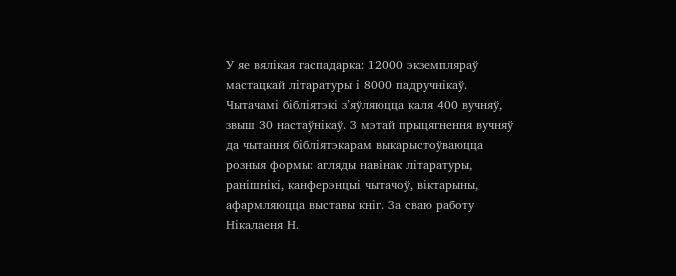У яе вялікая гаспадарка: 12000 экземпляраў мастацкай літаратуры і 8000 падручнікаў. Чытачамі бібліятэкі з’яўляюцца каля 400 вучняў, звыш 30 настаўнікаў. З мэтай прыцягнення вучняў да чытання бібліятэкарам выкарыстоўваюцца розныя формы: агляды навінак літаратуры, ранішнікі, канферэнцыі чытачоў, віктарыны, афармляюцца выставы кніг. За сваю работу Нікалаеня Н.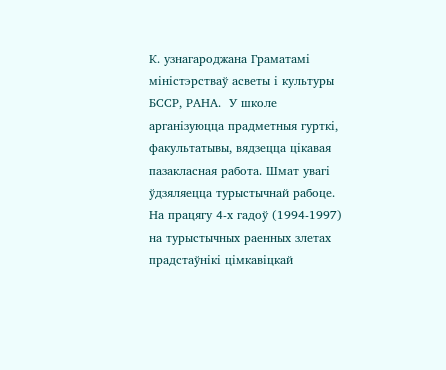К. узнагароджана Граматамі міністэрстваў асветы і культуры БССР, РАНА.  У школе арганізуюцца прадметныя гурткі, факультатывы, вядзецца цікавая пазакласная работа. Шмат увагі ўдзяляецца турыстычнай рабоце. На працягу 4-х гадоў (1994-1997) на турыстычных раенных злетах прадстаўнікі цімкавіцкай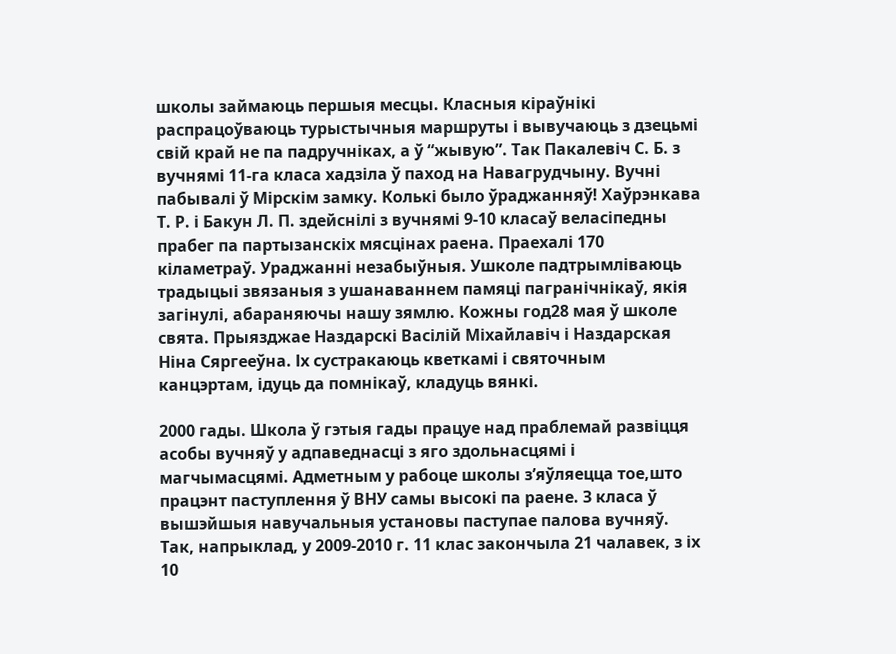школы займаюць першыя месцы. Класныя кіраўнікі распрацоўваюць турыстычныя маршруты і вывучаюць з дзецьмі свій край не па падручніках, а ў “жывую”. Так Пакалевіч С. Б. з вучнямі 11-га класа хадзіла ў паход на Навагрудчыну. Вучні пабывалі ў Мірскім замку. Колькі было ўраджанняў! Хаўрэнкава Т. Р. і Бакун Л. П. здейснілі з вучнямі 9-10 класаў веласіпедны прабег па партызанскіх мясцінах раена. Праехалі 170 кіламетраў. Ураджанні незабыўныя. Ушколе падтрымліваюць традыцыі звязаныя з ушанаваннем памяці пагранічнікаў, якія загінулі, абараняючы нашу зямлю. Кожны год28 мая ў школе свята. Прыязджае Наздарскі Васілій Міхайлавіч і Наздарская Ніна Сяргееўна. Іх сустракаюць кветкамі і святочным канцэртам, ідуць да помнікаў, кладуць вянкі.

2000 гады. Школа ў гэтыя гады працуе над праблемай развіцця асобы вучняў у адпаведнасці з яго здольнасцямі і магчымасцямі. Адметным у рабоце школы з’яўляецца тое,што працэнт паступлення ў ВНУ самы высокі па раене. З класа ў вышэйшыя навучальныя установы паступае палова вучняў. Так, напрыклад, у 2009-2010 г. 11 клас закончыла 21 чалавек, з іх 10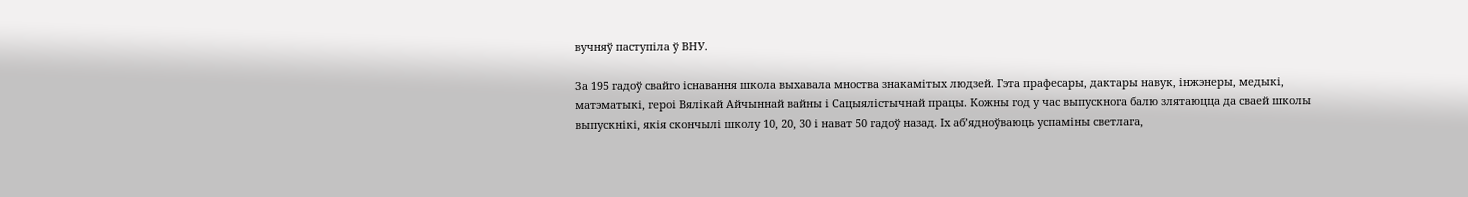вучняў паступіла ў ВНУ.

За 195 гадоў свайго існавання школа выхавала мноства знакамітых людзей. Гэта прафесары, дактары навук, інжэнеры, медыкі, матэматыкі, героі Вялікай Айчыннай вайны і Сацыялістычнай працы. Кожны год у час выпускнога балю злятаюцца да сваей школы выпускнікі, якія скончылі школу 10, 20, 30 і нават 50 гадоў назад. Іх аб’ядноўваюць успаміны светлага,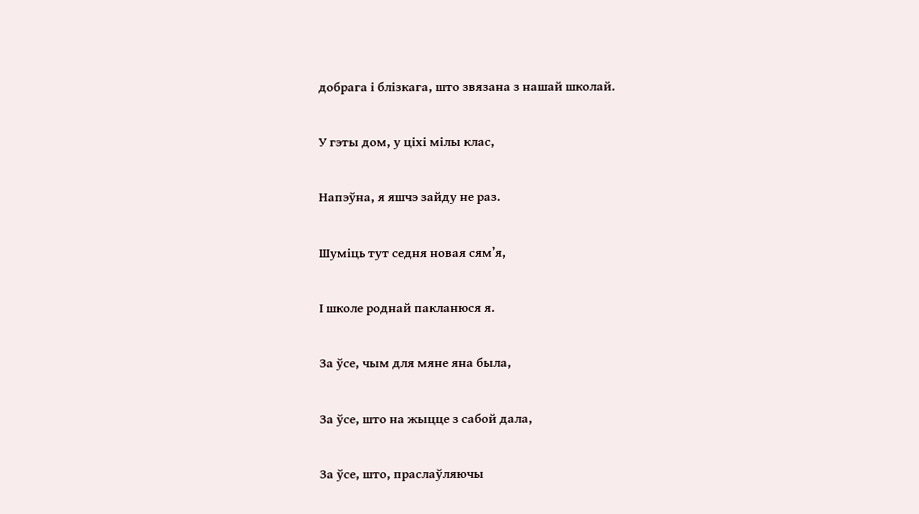добрага і блізкага, што звязана з нашай школай.

У гэты дом, у ціхі мілы клас,

Напэўна, я яшчэ зайду не раз.

Шуміць тут седня новая сям’я,

І школе роднай пакланюся я.

За ўсе, чым для мяне яна была,

За ўсе, што на жыцце з сабой дала,

За ўсе, што, праслаўляючы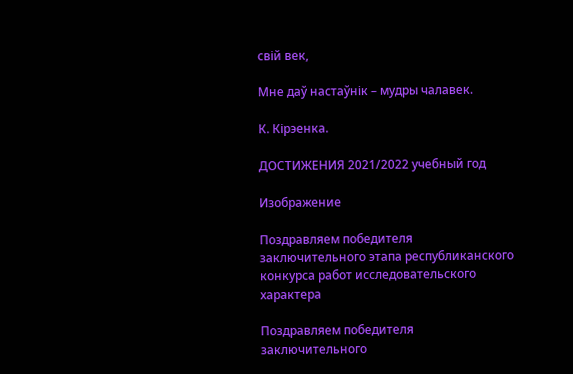свій век,

Мне даў настаўнік – мудры чалавек.

К. Кірэенка.

ДОСТИЖЕНИЯ 2021/2022 учебный год

Изображение

Поздравляем победителя заключительного этапа республиканского конкурса работ исследовательского характера

Поздравляем победителя
заключительного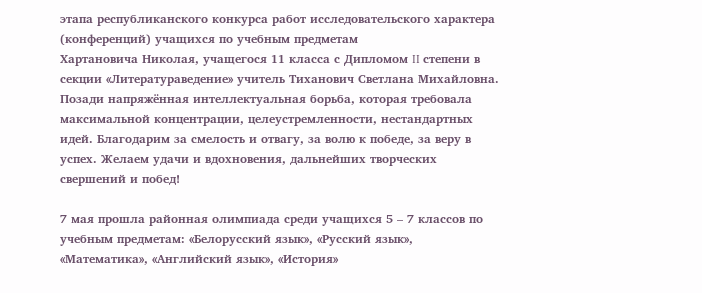этапа республиканского конкурса работ исследовательского характера (конференций) учащихся по учебным предметам
Хартановича Николая, учащегося 11 класса с Дипломом II степени в секции «Литератураведение» учитель Тиханович Светлана Михайловна.
Позади напряжённая интеллектуальная борьба, которая требовала максимальной концентрации, целеустремленности, нестандартных идей. Благодарим за смелость и отвагу, за волю к победе, за веру в успех. Желаем удачи и вдохновения, дальнейших творческих свершений и побед!

7 мая прошла районная олимпиада среди учащихся 5 – 7 классов по учебным предметам: «Белорусский язык», «Русский язык», «Математика», «Английский язык», «История»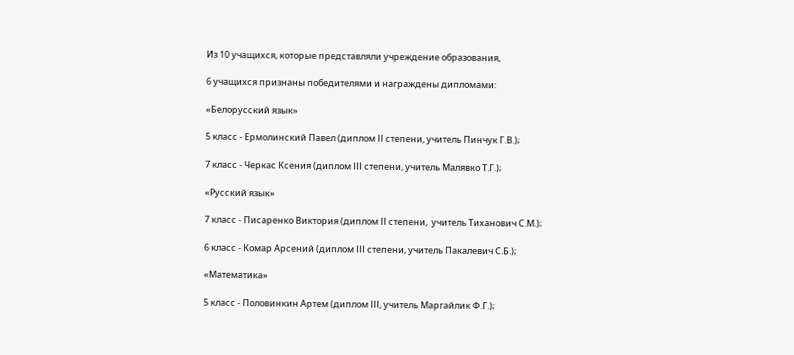Из 10 учащихся, которые представляли учреждение образования,

6 учащихся признаны победителями и награждены дипломами:

«Белорусский язык»

5 класс - Ермолинский Павел (диплом ІІ степени, учитель Пинчук Г.В.);

7 класс - Черкас Ксения (диплом ІІІ степени, учитель Малявко Т.Г.);

«Русский язык»

7 класс - Писаренко Виктория (диплом ІІ степени,  учитель Тиханович С.М.);

6 класс - Комар Арсений (диплом ІІІ степени, учитель Пакалевич С.Б.);

«Математика»

5 класс - Половинкин Артем (диплом ІІІ, учитель Маргайлик Ф.Г.);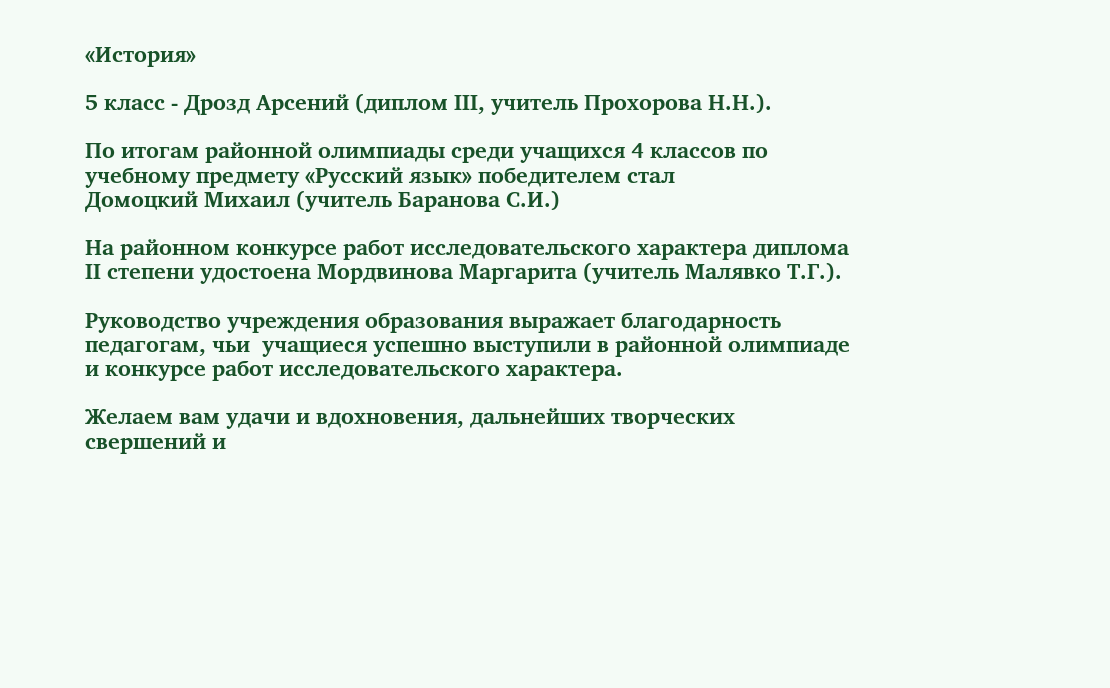«История»

5 класс - Дрозд Арсений (диплом ІІІ, учитель Прохорова Н.Н.).

По итогам районной олимпиады среди учащихся 4 классов по учебному предмету «Русский язык» победителем стал            Домоцкий Михаил (учитель Баранова С.И.)

На районном конкурсе работ исследовательского характера диплома ІІ степени удостоена Мордвинова Маргарита (учитель Малявко Т.Г.).

Руководство учреждения образования выражает благодарность педагогам, чьи  учащиеся успешно выступили в районной олимпиаде и конкурсе работ исследовательского характера.

Желаем вам удачи и вдохновения, дальнейших творческих свершений и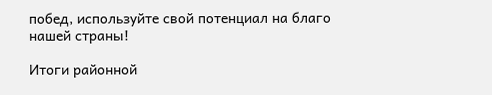побед, используйте свой потенциал на благо нашей страны!

Итоги районной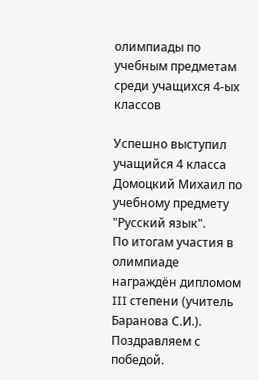олимпиады по учебным предметам среди учащихся 4-ых классов

Успешно выступил учащийся 4 класса Домоцкий Михаил по учебному предмету "Русский язык".
По итогам участия в олимпиаде награждён дипломом III степени (учитель Баранова С.И.). Поздравляем с победой.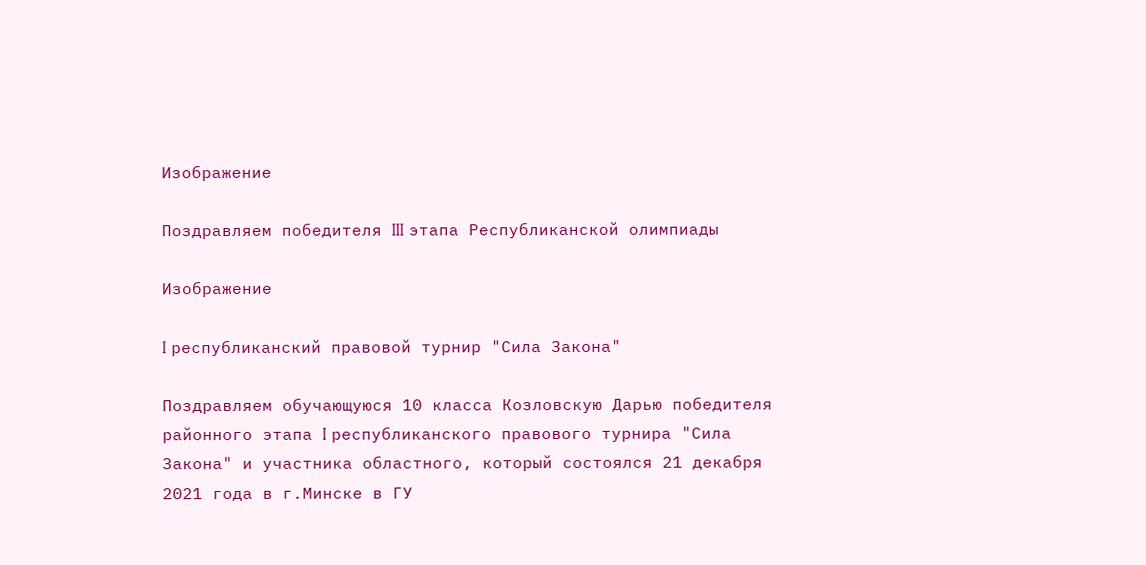Изображение

Поздравляем победителя III этапа Республиканской олимпиады

Изображение

I республиканский правовой турнир "Сила Закона"

Поздравляем обучающуюся 10 класса Козловскую Дарью победителя районного этапа I республиканского правового турнира "Сила Закона" и участника областного, который состоялся 21 декабря 2021 года в г.Минске в ГУ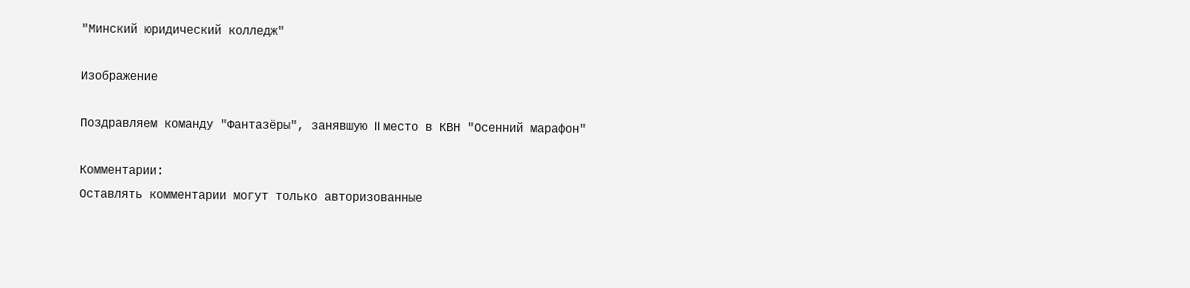"Минский юридический колледж"

Изображение

Поздравляем команду "Фантазёры", занявшую II место в КВН "Осенний марафон"

Комментарии:
Оставлять комментарии могут только авторизованные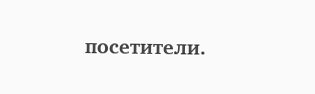посетители.